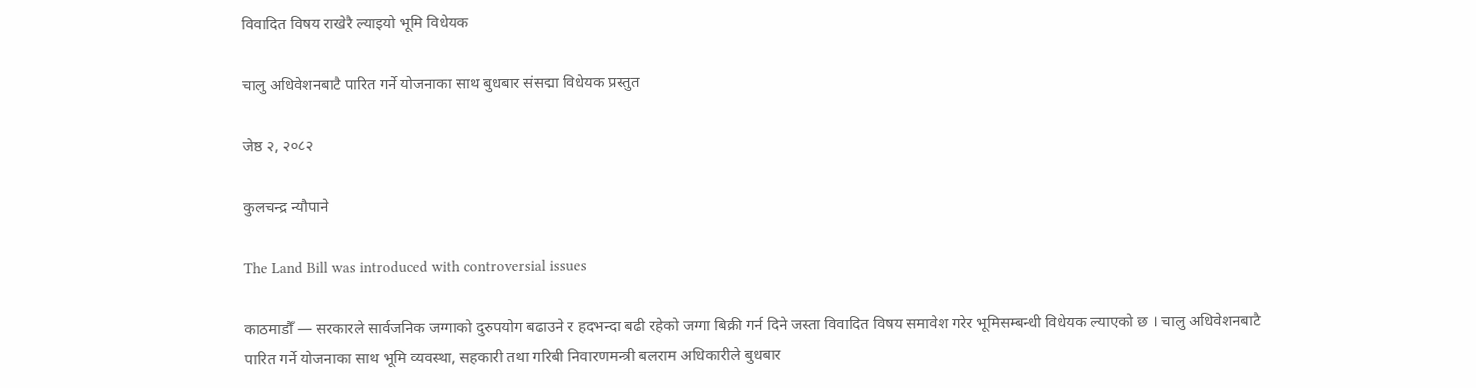विवादित विषय राखेरै ल्याइयो भूमि विधेयक

चालु अधिवेशनबाटै पारित गर्ने योजनाका साथ बुधबार संसद्मा विधेयक प्रस्तुत

जेष्ठ २, २०८२

कुलचन्द्र न्यौपाने

The Land Bill was introduced with controversial issues

काठमाडौँ — सरकारले सार्वजनिक जग्गाको दुरुपयोग बढाउने र हदभन्दा बढी रहेको जग्गा बिक्री गर्न दिने जस्ता विवादित विषय समावेश गरेर भूमिसम्बन्धी विधेयक ल्याएको छ । चालु अधिवेशनबाटै पारित गर्ने योजनाका साथ भूमि व्यवस्था, सहकारी तथा गरिबी निवारणमन्त्री बलराम अधिकारीले बुधबार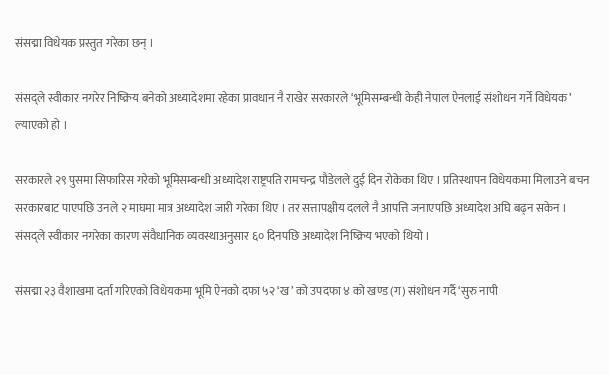संसद्मा विधेयक प्रस्तुत गरेका छन् ।

संसद्ले स्वीकार नगरेर निष्क्रिय बनेको अध्यादेशमा रहेका प्रावधान नै राखेर सरकारले ‘भूमिसम्बन्धी केही नेपाल ऐनलाई संशोधन गर्ने विधेयक’ ल्याएको हो ।

सरकारले २९ पुसमा सिफारिस गरेको भूमिसम्बन्धी अध्यादेश राष्ट्रपति रामचन्द्र पौडेलले दुई दिन रोकेका थिए । प्रतिस्थापन विधेयकमा मिलाउने बचन सरकारबाट पाएपछि उनले २ माघमा मात्र अध्यादेश जारी गरेका थिए । तर सत्तापक्षीय दलले नै आपत्ति जनाएपछि अध्यादेश अघि बढ्न सकेन । संसद्ले स्वीकार नगरेका कारण संवैधानिक व्यवस्थाअनुसार ६० दिनपछि अध्यादेश निष्क्रिय भएको थियो ।

संसद्मा २३ वैशाखमा दर्ता गरिएको विधेयकमा भूमि ऐनको दफा ५२ ‘ख’ को उपदफा ४ को खण्ड (ग) संशोधन गर्दै ‘सुरु नापी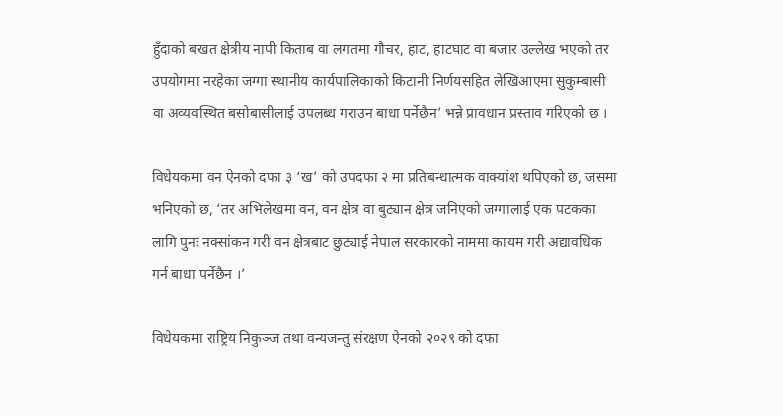हुँदाको बखत क्षेत्रीय नापी किताब वा लगतमा गौचर, हाट, हाटघाट वा बजार उल्लेख भएको तर उपयोगमा नरहेका जग्गा स्थानीय कार्यपालिकाको किटानी निर्णयसहित लेखिआएमा सुकुम्बासी वा अव्यवस्थित बसोबासीलाई उपलब्ध गराउन बाधा पर्नेछैन’ भन्ने प्रावधान प्रस्ताव गरिएको छ ।

विधेयकमा वन ऐनको दफा ३ ‘ख’ को उपदफा २ मा प्रतिबन्धात्मक वाक्यांश थपिएको छ, जसमा भनिएको छ, ‘तर अभिलेखमा वन, वन क्षेत्र वा बुट्यान क्षेत्र जनिएको जग्गालाई एक पटकका लागि पुनः नक्सांकन गरी वन क्षेत्रबाट छुट्याई नेपाल सरकारको नाममा कायम गरी अद्यावधिक गर्न बाधा पर्नेछैन ।’

विधेयकमा राष्ट्रिय निकुञ्ज तथा वन्यजन्तु संरक्षण ऐनको २०२९ को दफा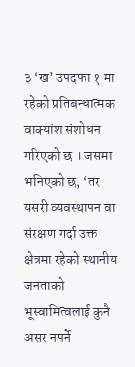३ ‘ख’ उपदफा १ मा रहेको प्रतिबन्धात्मक वाक्यांश संशोधन गरिएको छ । जसमा भनिएको छ, ‘तर यसरी व्यवस्थापन वा संरक्षण गर्दा उक्त क्षेत्रमा रहेको स्थानीय जनताको भूस्वामित्वलाई कुनै असर नपर्ने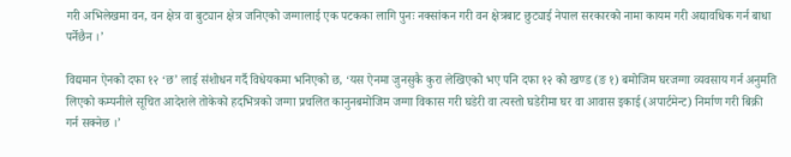गरी अभिलेखमा वन, वन क्षेत्र वा बुट्यान क्षेत्र जनिएको जग्गालाई एक पटकका लागि पुनः नक्सांकन गरी वन क्षेत्रबाट छुट्याई नेपाल सरकारको नामा कायम गरी अद्यावधिक गर्न बाधा पर्नेछैन ।’

विद्यमान ऐनको दफा १२ ‘छ’ लाई संशोधन गर्दै विधेयकमा भनिएको छ, ‘यस ऐनमा जुनसुकै कुरा लेखिएको भए पनि दफा १२ को खण्ड (ङ १) बमोजिम घरजग्गा व्यवसाय गर्न अनुमति लिएको कम्पनीले सूचित आदेशले तोकेको हदभित्रको जग्गा प्रचलित कानुनबमोजिम जग्गा विकास गरी घडेरी वा त्यस्तो घडेरीमा घर वा आवास इकाई (अपार्टमेन्ट) निर्माण गरी बिक्री गर्न सक्नेछ ।’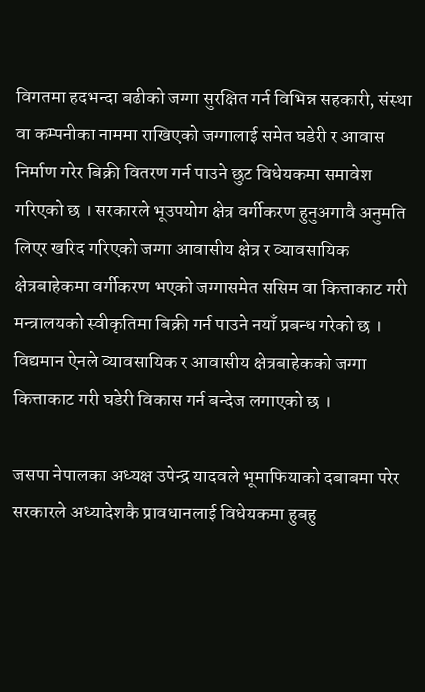विगतमा हदभन्दा बढीको जग्गा सुरक्षित गर्न विभिन्न सहकारी, संस्था वा कम्पनीका नाममा राखिएको जग्गालाई समेत घडेरी र आवास निर्माण गरेर बिक्री वितरण गर्न पाउने छुट विधेयकमा समावेश गरिएको छ । सरकारले भूउपयोग क्षेत्र वर्गीकरण हुनुअगावै अनुमति लिएर खरिद गरिएको जग्गा आवासीय क्षेत्र र व्यावसायिक क्षेत्रबाहेकमा वर्गीकरण भएको जग्गासमेत ससिम वा कित्ताकाट गरी मन्त्रालयको स्वीकृतिमा बिक्री गर्न पाउने नयाँ प्रबन्ध गरेको छ । विद्यमान ऐनले व्यावसायिक र आवासीय क्षेत्रबाहेकको जग्गा कित्ताकाट गरी घडेरी विकास गर्न बन्देज लगाएको छ ।

जसपा नेपालका अध्यक्ष उपेन्द्र यादवले भूमाफियाको दबाबमा परेर सरकारले अध्यादेशकै प्रावधानलाई विधेयकमा हुबहु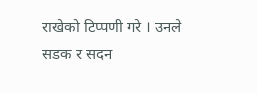राखेको टिप्पणी गरे । उनले सडक र सदन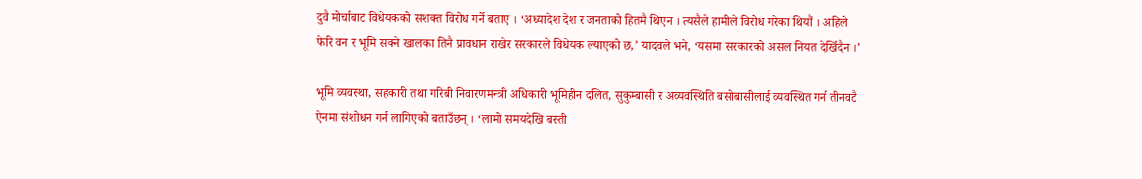दुवै मोर्चाबाट विधेयकको सशक्त विरोध गर्ने बताए । ‘अध्यादेश देश र जनताको हितमै थिएन । त्यसैले हामीले विरोध गरेका थियौं । अहिले फेरि वन र भूमि सक्ने खालका तिनै प्रावधान राखेर सरकारले विधेयक ल्याएको छ,’ यादवले भने, ‘यसमा सरकारको असल नियत देखिँदैन ।’

भूमि व्यवस्था, सहकारी तथा गरिबी निवारणमन्त्री अधिकारी भूमिहीन दलित, सुकुम्बासी र अव्यवस्थिति बसोबासीलाई व्यवस्थित गर्न तीनवटै ऐनमा संशोधन गर्न लागिएको बताउँछन् । ‘लामो समयदेखि बस्ती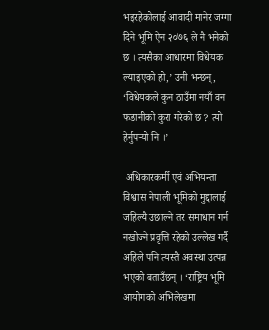भइरहेकोलाई आवादी मानेर जग्गा दिने भूमि ऐन २०७६ ले नै भनेको छ । त्यसैका आधारमा विधेयक ल्याइएको हो,’ उनी भन्छन्, ‘विधेयकले कुन ठाउँमा नयाँ वन फडानीको कुरा गरेको छ ? त्यो हेर्नुपर्‍यो नि ।’

 अधिकारकर्मी एवं अभियन्ता विश्वास नेपाली भूमिको मुद्दालाई जहिल्यै उछाल्ने तर समाधान गर्न नखोज्ने प्रवृत्ति रहेको उल्लेख गर्दै अहिले पनि त्यस्तै अवस्था उत्पन्न भएको बताउँछन् । ‘राष्ट्रिय भूमि आयोगको अभिलेखमा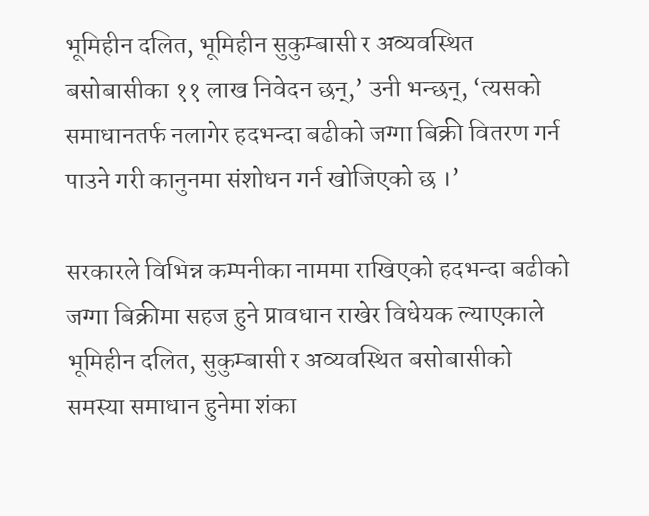भूमिहीन दलित, भूमिहीन सुकुम्बासी र अव्यवस्थित बसोबासीका ११ लाख निवेदन छन्,’ उनी भन्छन्, ‘त्यसको समाधानतर्फ नलागेर हदभन्दा बढीको जग्गा बिक्री वितरण गर्न पाउने गरी कानुनमा संशोधन गर्न खोजिएको छ ।’

सरकारले विभिन्न कम्पनीका नाममा राखिएको हदभन्दा बढीको जग्गा बिक्रीमा सहज हुने प्रावधान राखेर विधेयक ल्याएकाले भूमिहीन दलित, सुकुम्बासी र अव्यवस्थित बसोबासीको समस्या समाधान हुनेमा शंका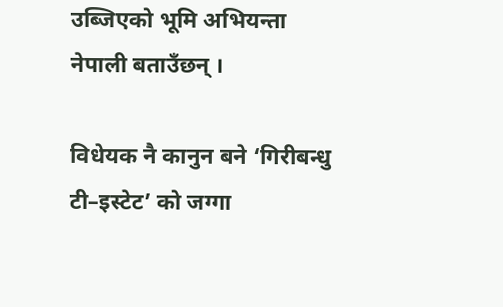उब्जिएको भूमि अभियन्ता नेपाली बताउँछन् ।

विधेयक नै कानुन बने ‘गिरीबन्धु टी–इस्टेट’ को जग्गा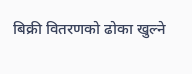बिक्री वितरणको ढोका खुल्ने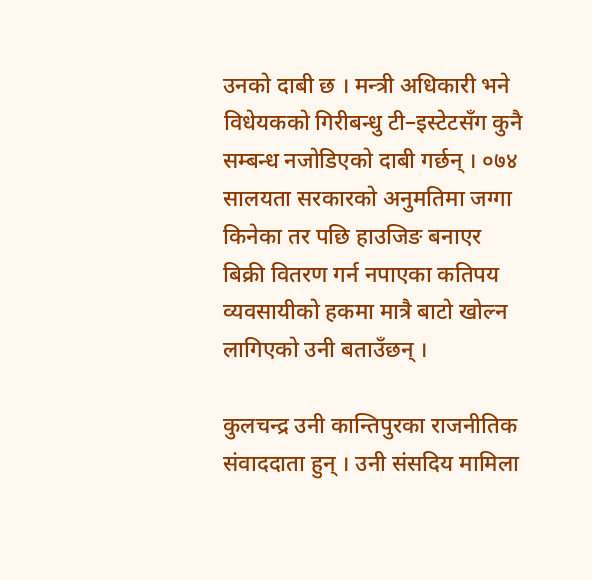उनको दाबी छ । मन्त्री अधिकारी भने विधेयकको गिरीबन्धु टी–इस्टेटसँग कुनै सम्बन्ध नजोडिएको दाबी गर्छन् । ०७४ सालयता सरकारको अनुमतिमा जग्गा किनेका तर पछि हाउजिङ बनाएर बिक्री वितरण गर्न नपाएका कतिपय व्यवसायीको हकमा मात्रै बाटो खोल्न लागिएको उनी बताउँछन् ।

कुलचन्द्र उनी कान्तिपुरका राजनीतिक संवाददाता हुन् । उनी संसदिय मामिला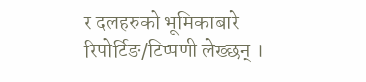र दलहरुको भूमिकाबारे रिपोर्टिङ/टिप्पणी लेख्छन् ।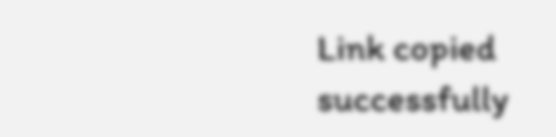Link copied successfully